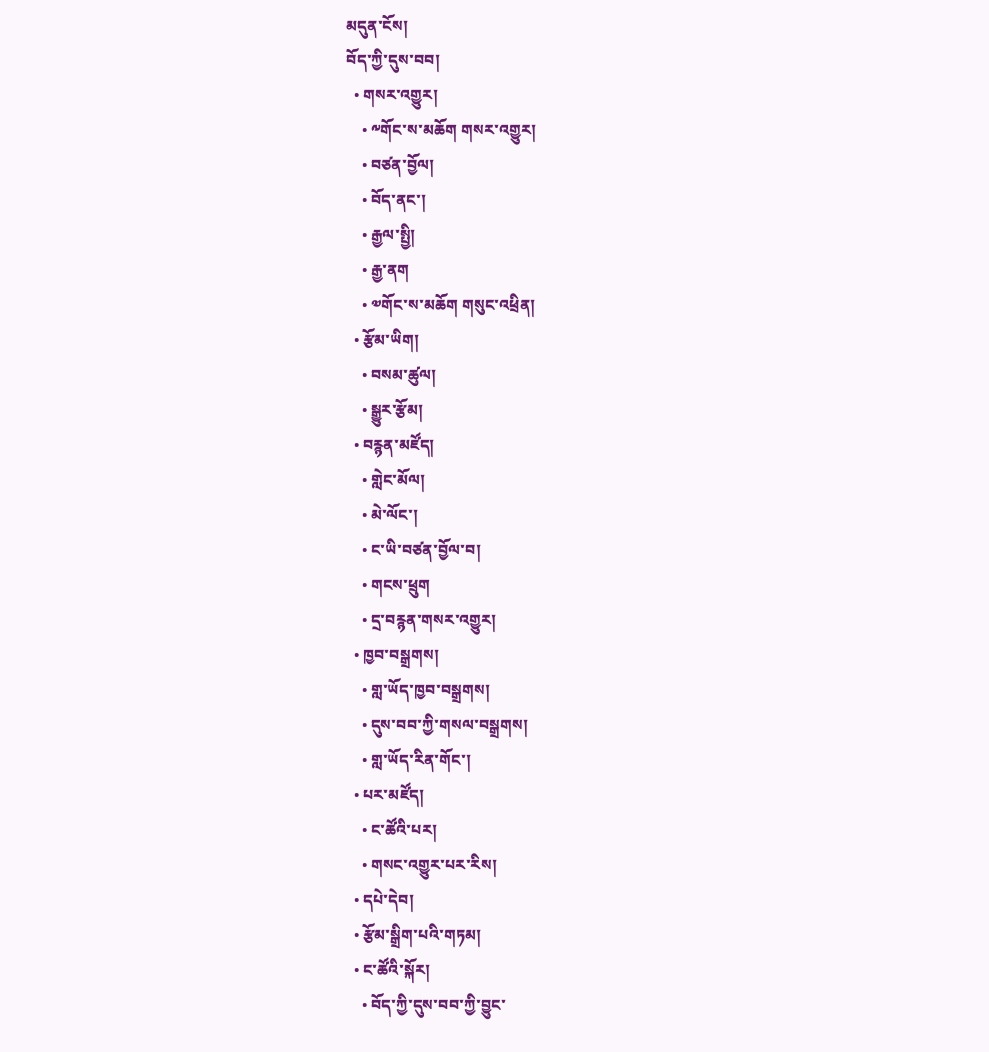མདུན་ངོས།
བོད་ཀྱི་དུས་བབ།
  • གསར་འགྱུར།
    • ༸གོང་ས་མཆོག གསར་འགྱུར།
    • བཙན་བྱོལ།
    • བོད་ནང་།
    • རྒྱལ་སྤྱི།
    • རྒྱ་ནག
    • ༧གོང་ས་མཆོག གསུང་འཕྲིན།
  • རྩོམ་ཡིག།
    • བསམ་ཚུལ།
    • སྒྱུར་རྩོམ།
  • བརྙན་མཛོད།
    • གླེང་མོལ།
    • མེ་ལོང་།
    • ང་ཡི་བཙན་བྱོལ་བ།
    • གངས་ཕྲུག
    • དྲ་བརྙན་གསར་འགྱུར།
  • ཁྱབ་བསྒྲགས།
    • གླ་ཡོད་ཁྱབ་བསྒྲགས།
    • དུས་བབ་ཀྱི་གསལ་བསྒྲགས།
    • གླ་ཡོད་རིན་གོང་།
  • པར་མཛོད།
    • ང་ཚོའི་པར།
    • གསང་འགྱུར་པར་རིས།
  • དཔེ་དེབ།
  • རྩོམ་སྒྲིག་པའི་གཏམ།
  • ང་ཚོའི་སྐོར།
    • བོད་ཀྱི་དུས་བབ་ཀྱི་བྱུང་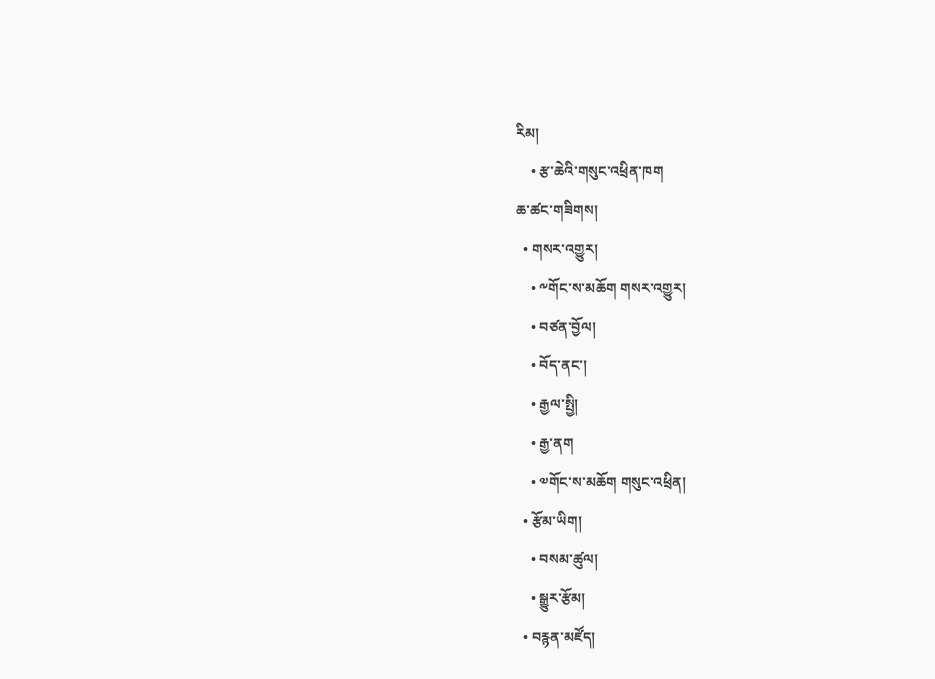རིམ།
    • རྩ་ཆེའི་གསུང་འཕྲིན་ཁག
ཆ་ཚང་གཟིགས།
  • གསར་འགྱུར།
    • ༸གོང་ས་མཆོག གསར་འགྱུར།
    • བཙན་བྱོལ།
    • བོད་ནང་།
    • རྒྱལ་སྤྱི།
    • རྒྱ་ནག
    • ༧གོང་ས་མཆོག གསུང་འཕྲིན།
  • རྩོམ་ཡིག།
    • བསམ་ཚུལ།
    • སྒྱུར་རྩོམ།
  • བརྙན་མཛོད།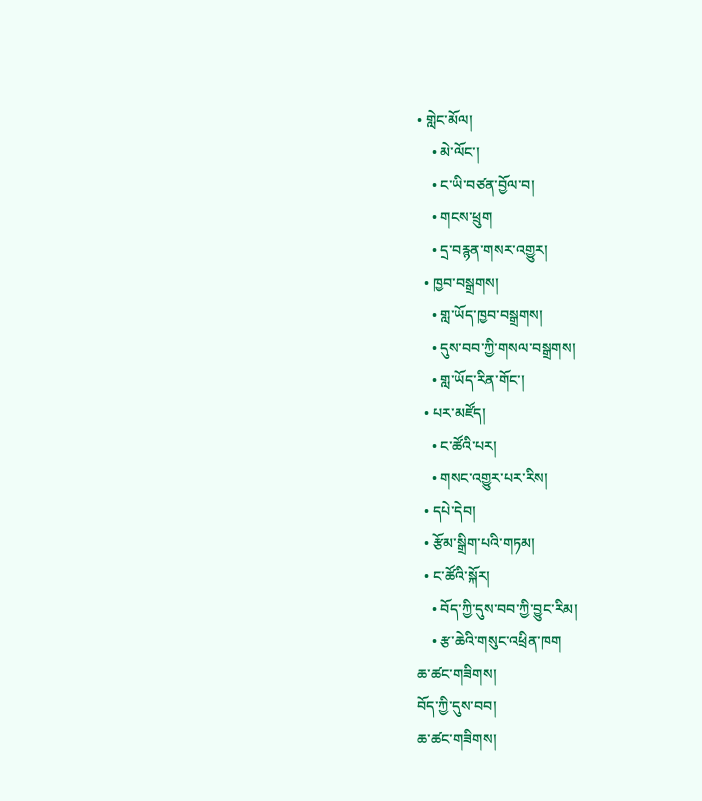• གླེང་མོལ།
    • མེ་ལོང་།
    • ང་ཡི་བཙན་བྱོལ་བ།
    • གངས་ཕྲུག
    • དྲ་བརྙན་གསར་འགྱུར།
  • ཁྱབ་བསྒྲགས།
    • གླ་ཡོད་ཁྱབ་བསྒྲགས།
    • དུས་བབ་ཀྱི་གསལ་བསྒྲགས།
    • གླ་ཡོད་རིན་གོང་།
  • པར་མཛོད།
    • ང་ཚོའི་པར།
    • གསང་འགྱུར་པར་རིས།
  • དཔེ་དེབ།
  • རྩོམ་སྒྲིག་པའི་གཏམ།
  • ང་ཚོའི་སྐོར།
    • བོད་ཀྱི་དུས་བབ་ཀྱི་བྱུང་རིམ།
    • རྩ་ཆེའི་གསུང་འཕྲིན་ཁག
ཆ་ཚང་གཟིགས།
བོད་ཀྱི་དུས་བབ།
ཆ་ཚང་གཟིགས།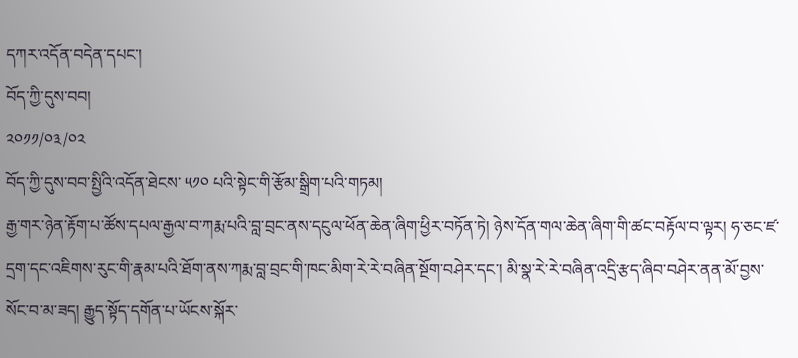དཀར་འདོན་བདེན་དཔང་།
བོད་ཀྱི་དུས་བབ།
༢༠༡༡/༠༣/༠༢
བོད་ཀྱི་དུས་བབ་སྤྱིའི་འདོན་ཐེངས་ ༥༡༠ པའི་སྟེང་གི་རྩོམ་སྒྲིག་པའི་གཏམ།
རྒྱ་གར་ཉེན་རྟོག་པ་ཚོས་དཔལ་རྒྱལ་བ་ཀརྨ་པའི་བླ་བྲང་ནས་དངུལ་ཕོན་ཆེན་ཞིག་ཕྱིར་བཏོན་ཏེ། ཉེས་དོན་གལ་ཆེན་ཞིག་གི་ཚང་བརྟོལ་བ་ལྟར། ཧ་ཅང་ཛ་དྲག་དང་འཇིགས་རུང་གི་རྣམ་པའི་ཐོག་ནས་ཀརྨ་བླ་བྲང་གི་ཁང་མིག་རེ་རེ་བཞིན་སྔོག་བཤེར་དང་། མི་སྣ་རེ་རེ་བཞིན་འདྲི་རྩད་ཞིབ་བཤེར་ནན་མོ་བྱས་སོང་བ་མ་ཟད། རྒྱུད་སྟོད་དགོན་པ་ཡོངས་སྐོར་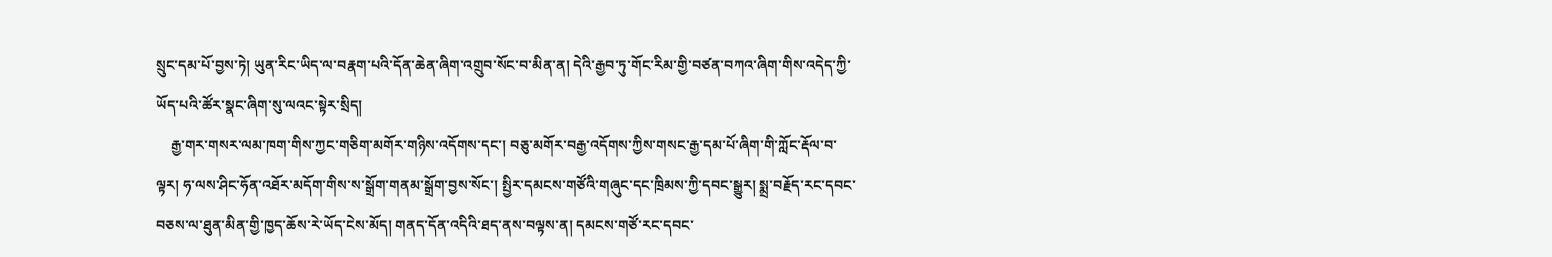སྲུང་དམ་པོ་བྱས་ཏེ། ཡུན་རིང་ཡིད་ལ་བརྣག་པའི་དོན་ཆེན་ཞིག་འགྲུབ་སོང་བ་མིན་ན། དེའི་རྒྱབ་ཏུ་གོང་རིམ་གྱི་བཙན་བཀའ་ཞིག་གིས་འདེད་ཀྱི་ཡོད་པའི་ཚོར་སྣང་ཞིག་སུ་ལའང་སྟེར་སྲིད།
    རྒྱ་གར་གསར་ལམ་ཁག་གིས་ཀྱང་གཅིག་མགོར་གཉིས་འདོགས་དང་། བཅུ་མགོར་བརྒྱ་འདོགས་ཀྱིས་གསང་རྒྱ་དམ་པོ་ཞིག་གི་ཀློང་རྡོལ་བ་ལྟར། ཧ་ལས་ཤིང་ཧོན་འཐོར་མདོག་གིས་ས་སྒྲོག་གནམ་སྒྲོག་བྱས་སོང་། སྤྱིར་དམངས་གཙོའི་གཞུང་དང་ཁྲིམས་ཀྱི་དབང་སྒྱུར། སྨྲ་བརྗོད་རང་དབང་བཅས་ལ་ཐུན་མིན་གྱི་ཁྱད་ཆོས་རེ་ཡོད་ངེས་མོད། གནད་དོན་འདིའི་ཐད་ནས་བལྟས་ན། དམངས་གཙོ་རང་དབང་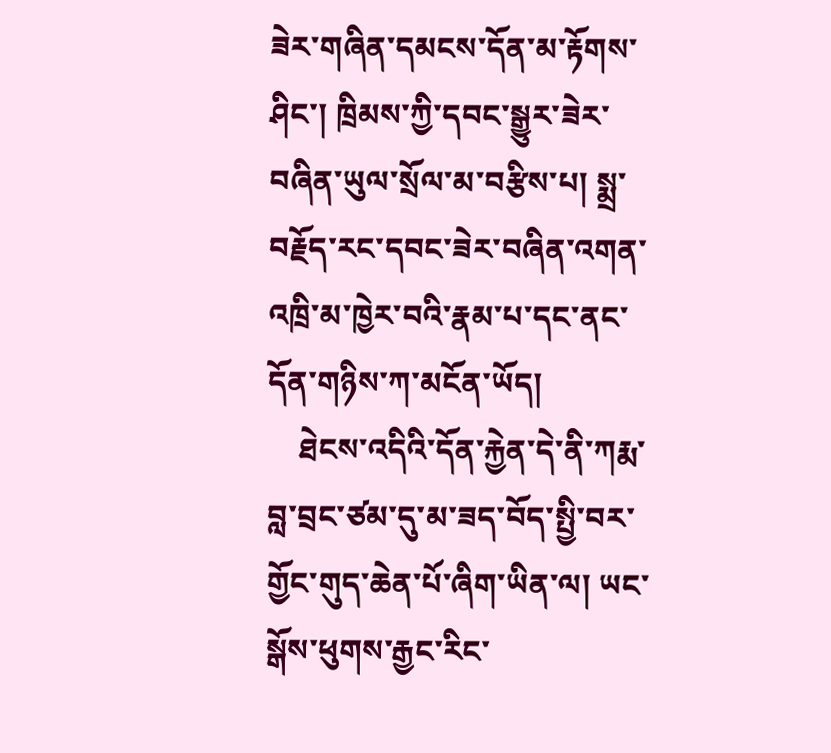ཟེར་གཞིན་དམངས་དོན་མ་རྟོགས་ཤིང་། ཁྲིམས་ཀྱི་དབང་སྒྱུར་ཟེར་བཞིན་ཡུལ་སྲོལ་མ་བརྩིས་པ། སྨྲ་བརྗོད་རང་དབང་ཟེར་བཞིན་འགན་འཁྲི་མ་ཁྱེར་བའི་རྣམ་པ་དང་ནང་དོན་གཉིས་ཀ་མངོན་ཡོད།
    ཐེངས་འདིའི་དོན་རྐྱེན་དེ་ནི་ཀརྨ་བླ་བྲང་ཙམ་དུ་མ་ཟད་བོད་སྤྱི་བར་གྱོང་གུད་ཆེན་པོ་ཞིག་ཡིན་ལ། ཡང་སྒོས་ཕུགས་རྒྱང་རིང་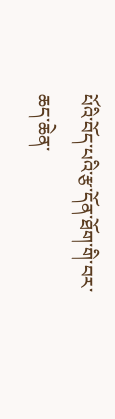པོའི་བོད་པའི་རྩ་དོན་ཐོག་གི་བར་ཆད་ཆེན་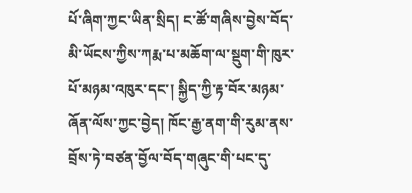པོ་ཞིག་ཀྱང་ཡིན་སྲིད། ང་ཚོ་གཞིས་བྱེས་བོད་མི་ཡོངས་ཀྱིས་ཀརྨ་པ་མཆོག་ལ་སྡུག་གི་ཁུར་པོ་མཉམ་འཁུར་དང་། སྐྱིད་ཀྱི་རྟ་བོར་མཉམ་ཞོན་ལོས་ཀྱང་བྱེད། ཁོང་རྒྱ་ནག་གི་རུམ་ནས་བྲོས་ཏེ་བཙན་བྱོལ་བོད་གཞུང་གི་པང་དུ་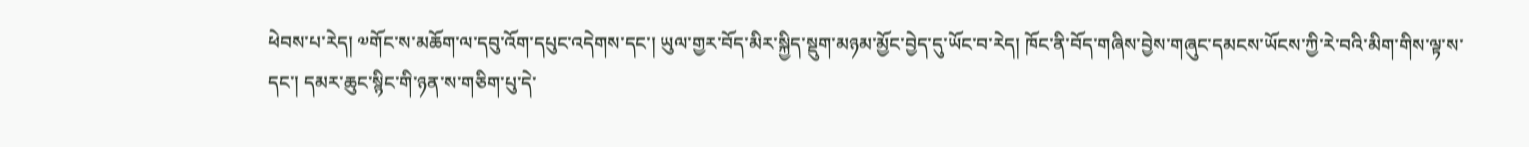ཕེབས་པ་རེད། ༧གོང་ས་མཆོག་ལ་དབུ་འོག་དཔུང་འདེགས་དང་། ཡུལ་གྱར་བོད་མིར་སྐྱིད་སྡུག་མཉམ་མྱོང་བྱེད་དུ་ཡོང་བ་རེད། ཁོང་ནི་བོད་གཞིས་བྱེས་གཞུང་དམངས་ཡོངས་ཀྱི་རེ་བའི་མིག་གིས་ལྟ་ས་དང་། དམར་ཆུང་སྙིང་གི་ཉན་ས་གཅིག་པུ་དེ་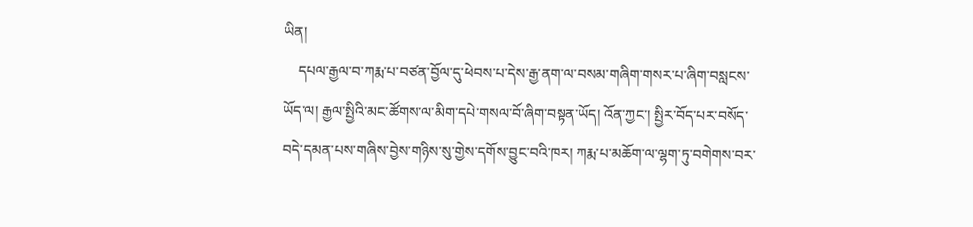ཡིན།
    དཔལ་རྒྱལ་བ་ཀརྨ་པ་བཙན་བྱོལ་དུ་ཕེབས་པ་དེས་རྒྱ་ནག་ལ་བསམ་གཞིག་གསར་པ་ཞིག་བསླངས་ཡོད་ལ། རྒྱལ་སྤྱིའི་མང་ཚོགས་ལ་མིག་དཔེ་གསལ་བོ་ཞིག་བསྟན་ཡོད། འོན་ཀྱང་། སྤྱིར་བོད་པར་བསོད་བདེ་དམན་པས་གཞིས་བྱེས་གཉིས་སུ་གྱེས་དགོས་བྱུང་བའི་ཁར། ཀརྨ་པ་མཆོག་ལ་ལྷག་ཏུ་བགེགས་བར་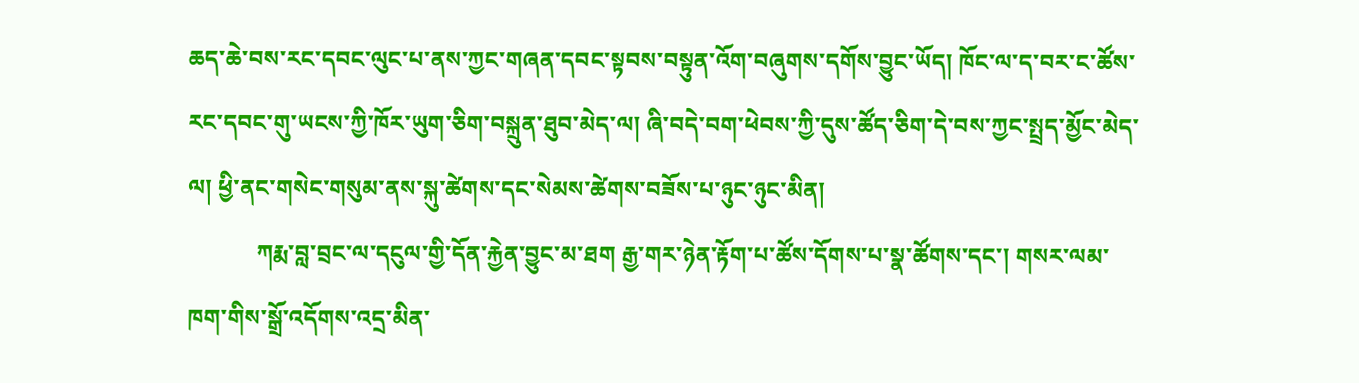ཆད་ཆེ་བས་རང་དབང་ལུང་པ་ནས་ཀྱང་གཞན་དབང་སྟབས་བསྟུན་འོག་བཞུགས་དགོས་བྱུང་ཡོད། ཁོང་ལ་ད་བར་ང་ཚོས་རང་དབང་གུ་ཡངས་ཀྱི་ཁོར་ཡུག་ཅིག་བསྐྲུན་ཐུབ་མེད་ལ། ཞི་བདེ་བག་ཕེབས་ཀྱི་དུས་ཚོད་ཅིག་དེ་བས་ཀྱང་སྤྲད་མྱོང་མེད་ལ། ཕྱི་ནང་གསེང་གསུམ་ནས་སྐུ་ཚེགས་དང་སེམས་ཚེགས་བཟོས་པ་ཉུང་ཉུང་མིན།
            ཀརྨ་བླ་བྲང་ལ་དངུལ་གྱི་དོན་རྐྱེན་བྱུང་མ་ཐག རྒྱ་གར་ཉེན་རྟོག་པ་ཚོས་དོགས་པ་སྣ་ཚོགས་དང་། གསར་ལམ་ཁག་གིས་སྒྲོ་འདོགས་འདྲ་མིན་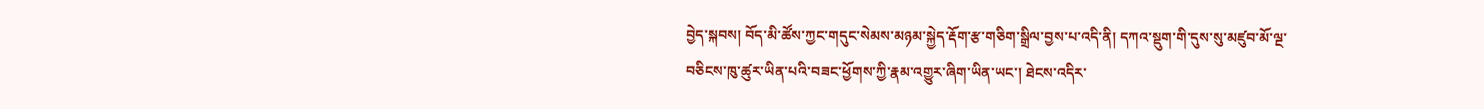བྱེད་སྐབས། བོད་མི་ཚོས་ཀྱང་གདུང་སེམས་མཉམ་སྐྱེད་རྡོག་རྩ་གཅིག་སྒྲིལ་བྱས་པ་འདི་ནི། དཀའ་སྡུག་གི་དུས་སུ་མཛུབ་མོ་ལྔ་བཅིངས་ཁུ་ཚུར་ཡིན་པའི་བཟང་ཕྱོགས་ཀྱི་རྣམ་འགྱུར་ཞིག་ཡིན་ཡང་། ཐེངས་འདིར་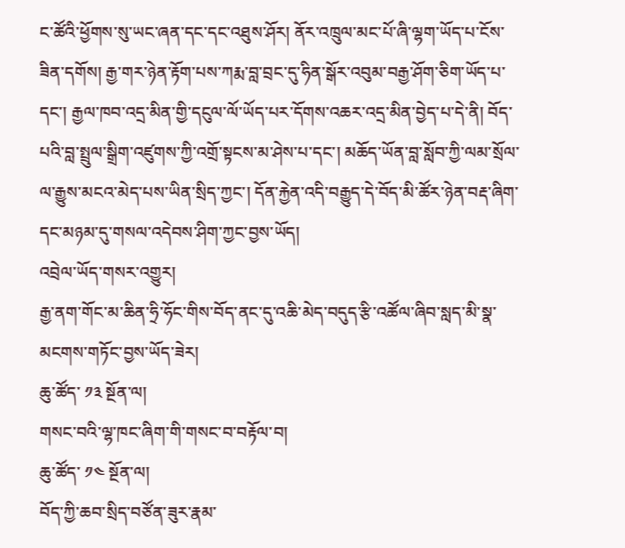ང་ཚོའི་ཕྱོགས་སུ་ཡང་ཞན་དང་དང་འཐུས་ཤོར། ནོར་འཁྲུལ་མང་པོ་ཞི་ལྷག་ཡོད་པ་ངོས་ཟིན་དགོས། རྒྱ་གར་ཉེན་རྟོག་པས་ཀརྨ་བླ་བྲང་དུ་ཧིན་སྒོར་འབུམ་བརྒྱ་ཤོག་ཅིག་ཡོད་པ་དང་། རྒྱལ་ཁབ་འདྲ་མིན་གྱི་དངུལ་ལོ་ཡོད་པར་དོགས་འཆར་འདྲ་མིན་བྱེད་པ་དེ་ནི། བོད་པའི་བླ་སྤྲུལ་སྒྲིག་འཛུགས་ཀྱི་འགྲོ་སྟངས་མ་ཤེས་པ་དང་། མཆོད་ཡོན་བླ་སློབ་ཀྱི་ལམ་སྲོལ་ལ་རྒྱུས་མངའ་མེད་པས་ཡིན་སྲིད་ཀྱང་། དོན་རྐྱེན་འདི་བརྒྱུད་དེ་བོད་མི་ཚོར་ཉེན་བརྡ་ཞིག་དང་མཉམ་དུ་གསལ་འདེབས་ཤིག་ཀྱང་བྱས་ཡོད།
འབྲེལ་ཡོད་གསར་འགྱུར།
རྒྱ་ནག་གོང་མ་ཆིན་ཧྲི་ཧོང་གིས་བོད་ནང་དུ་འཆི་མེད་བདུད་རྩི་འཚོལ་ཞིབ་སླད་མི་སྣ་མངགས་གཏོང་བྱས་ཡོད་ཟེར།
ཆུ་ཚོད་ ༡༣ སྔོན་ལ།
གསང་བའི་ལྷ་ཁང་ཞིག་གི་གསང་བ་བརྟོལ་བ།
ཆུ་ཚོད་ ༡༤ སྔོན་ལ།
བོད་ཀྱི་ཆབ་སྲིད་བཙོན་ཟུར་རྣམ་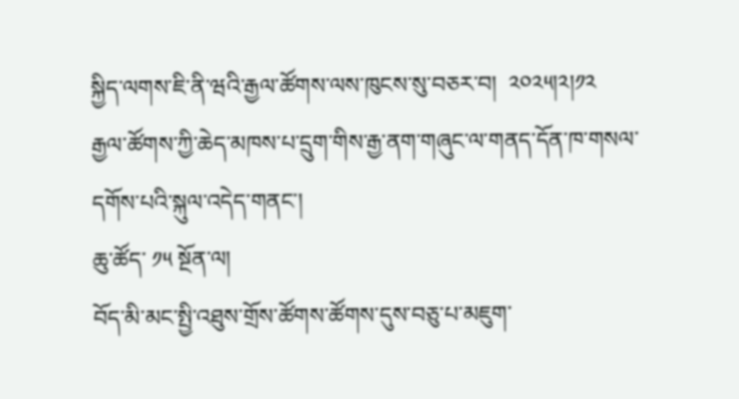སྐྱིད་ལགས་ཇི་ནི་ཝའི་རྒྱལ་ཚོགས་ལས་ཁུངས་སུ་བཅར་བ།  ༢༠༢༥།༢།༡༢
རྒྱལ་ཚོགས་ཀྱི་ཆེད་མཁས་པ་དྲུག་གིས་རྒྱ་ནག་གཞུང་ལ་གནད་དོན་ཁ་གསལ་དགོས་པའི་སྐུལ་འདེད་གནང་།
ཆུ་ཚོད་ ༡༥ སྔོན་ལ།
བོད་མི་མང་སྤྱི་འཐུས་གྲོས་ཚོགས་ཚོགས་དུས་བཅུ་པ་མཇུག་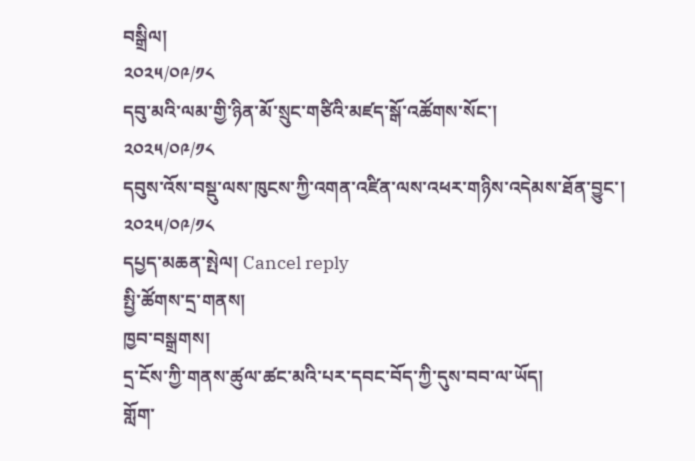བསྒྲིལ།
༢༠༢༥/༠༩/༡༨
དབུ་མའི་ལམ་གྱི་ཉིན་མོ་སྲུང་གཙིའི་མཛད་སྒོ་འཚོགས་སོང་།
༢༠༢༥/༠༩/༡༨
དབུས་འོས་བསྡུ་ལས་ཁུངས་ཀྱི་འགན་འཛིན་ལས་འཕར་གཉིས་འདེམས་ཐོན་བྱུང་།
༢༠༢༥/༠༩/༡༨
དཔྱད་མཆན་སྤེལ། Cancel reply
སྤྱི་ཚོགས་དྲ་གནས།
ཁྱབ་བསྒྲགས།
དྲ་ངོས་ཀྱི་གནས་ཚུལ་ཚང་མའི་པར་དབང་བོད་ཀྱི་དུས་བབ་ལ་ཡོད།
གློག་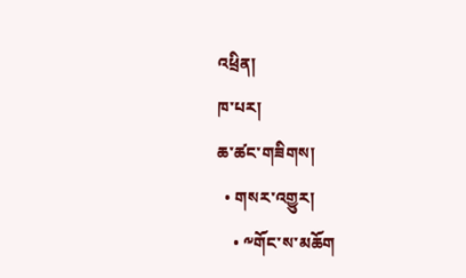འཕྲིན།
ཁ་པར།
ཆ་ཚང་གཟིགས།
  • གསར་འགྱུར།
    • ༸གོང་ས་མཆོག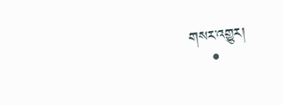གསར་འགྱུར།
    •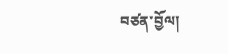བཙན་བྱོལ།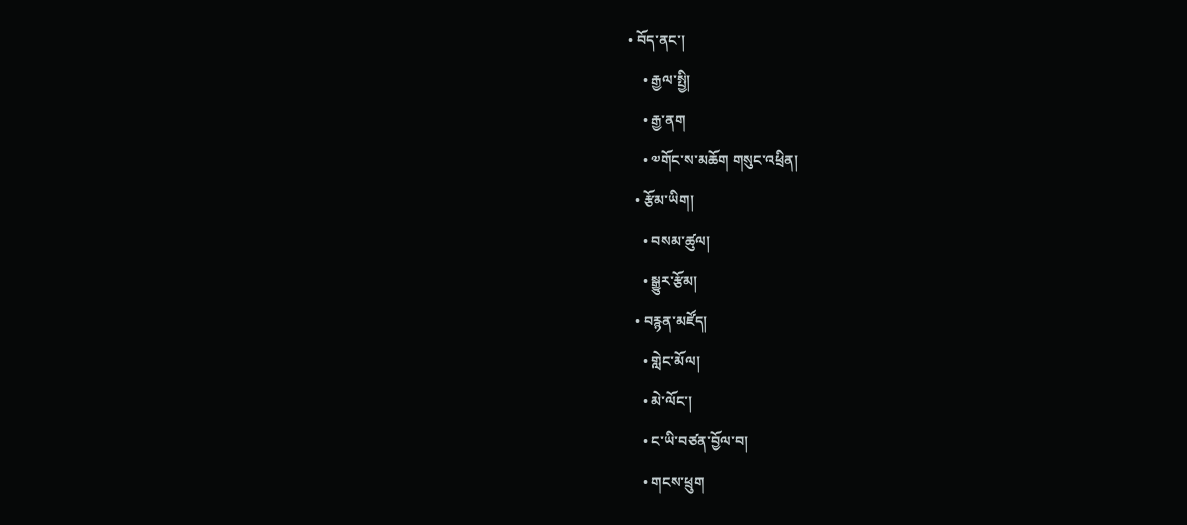• བོད་ནང་།
    • རྒྱལ་སྤྱི།
    • རྒྱ་ནག
    • ༧གོང་ས་མཆོག གསུང་འཕྲིན།
  • རྩོམ་ཡིག།
    • བསམ་ཚུལ།
    • སྒྱུར་རྩོམ།
  • བརྙན་མཛོད།
    • གླེང་མོལ།
    • མེ་ལོང་།
    • ང་ཡི་བཙན་བྱོལ་བ།
    • གངས་ཕྲུག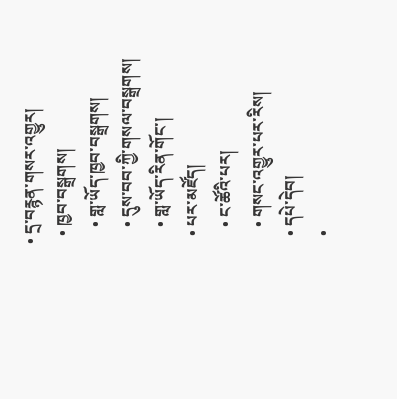• དྲ་བརྙན་གསར་འགྱུར།
  • ཁྱབ་བསྒྲགས།
    • གླ་ཡོད་ཁྱབ་བསྒྲགས།
    • དུས་བབ་ཀྱི་གསལ་བསྒྲགས།
    • གླ་ཡོད་རིན་གོང་།
  • པར་མཛོད།
    • ང་ཚོའི་པར།
    • གསང་འགྱུར་པར་རིས།
  • དཔེ་དེབ།
  •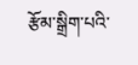རྩོམ་སྒྲིག་པའི་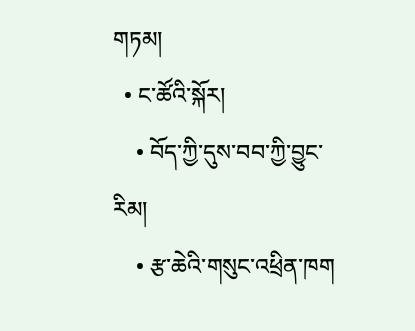གཏམ།
  • ང་ཚོའི་སྐོར།
    • བོད་ཀྱི་དུས་བབ་ཀྱི་བྱུང་རིམ།
    • རྩ་ཆེའི་གསུང་འཕྲིན་ཁག